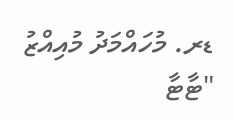ޑރ. މުހައްމަދު މުއިއްޒު
"ޓާޓާ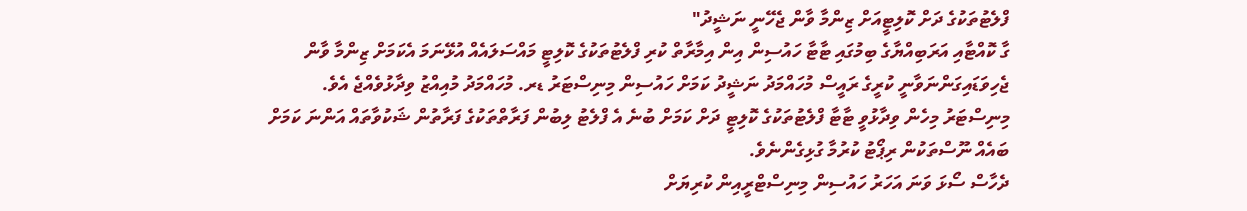ފްލެޓުތަކުގެ ދަށް ކޮލިޓީއަށް ޒިންމާ ވާން ޖެހޭނީ ނަޝީދު"
ގާ ކޮއްޓާއި އަރަބިއްޔާގެ ބިމުގައި ޓާޓާ ހައުސިން އިން އިމާރާތް ކުރި ފްލެޓުތަކުގެ ކޮލިޓީ މައްސަލައެއް އުޅޭނަމަ އެކަމަށް ޒިންމާ ވާން ޖެހިވަޑައިގަންނަވާނީ ކުރީގެ ރައީސް މުހައްމަދު ނަޝީދު ކަމަށް ހައުސިން މިނިސްޓަރު ޑރ. މުހައްމަދު މުއިއްޒު ވިދާޅުވެއްޖެ އެވެ. މިނިސްޓަރު މިހެން ވިދާޅުވީ ޓާޓާ ފްލެޓުތަކުގެ ކޮލިޓީ ދަށް ކަމަށް ބުނެ އެ ފްލެޓު ލިބުން ފަރާތްތަކުގެ ފަރާތުން ޝަކުވާތައް އަންނަ ކަމަށް ބައެއް ނޫސްތަކުން ރިޕޯޓު ކުރުމާ ގުޅިގެންނެވެ.
ދެހާސް ސޯޅަ ވަނަ އަހަރު ހައުސިން މިނިސްޓްރީއިން ކުރިޔަށް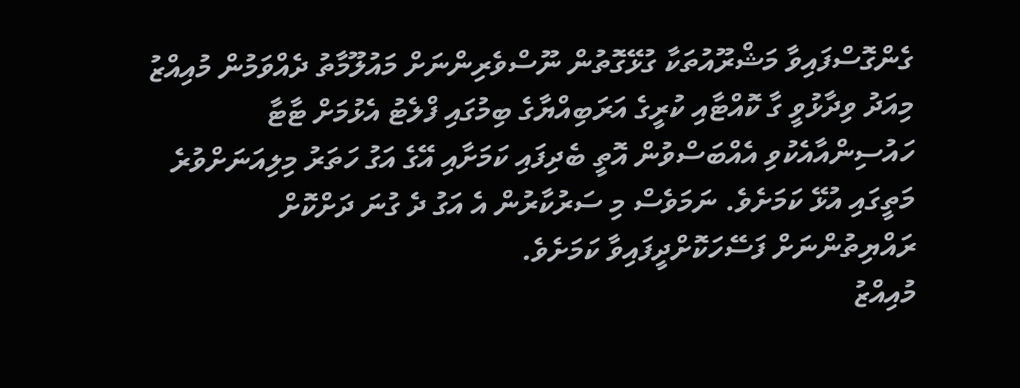ގެންގޮސްފައިވާ މަޝްރޫއުތަކާ ގުޅޭގޮތުން ނޫސްވެރިންނަށް މައުލޫމާތު ދެއްވަމުން މުއިއްޒު މިއަދު ވިދާޅުވީ ގާ ކޮއްޓާއި ކުރީގެ އަރަބިއްޔާގެ ބިމުގައި ފްލެޓު އެޅުމަށް ޓާޓާ ހައުސިންއާއެކުވި އެއްބަސްވުން އޮތީ ބެދިފައި ކަމަށާއި އޭގެ އަގު ހަތަރު މިލިއަނަށްވުރެ މަތީގައި އުޅޭ ކަމަށެވެ. ނަމަވެސް މި ސަރުކާރުން އެ އަގު ދެ ގުނަ ދަށްކޮށް ރައްޔިތުންނަށް ފަސޭހަކޮށްދީފައިވާ ކަމަށެވެ.
މުއިއްޒު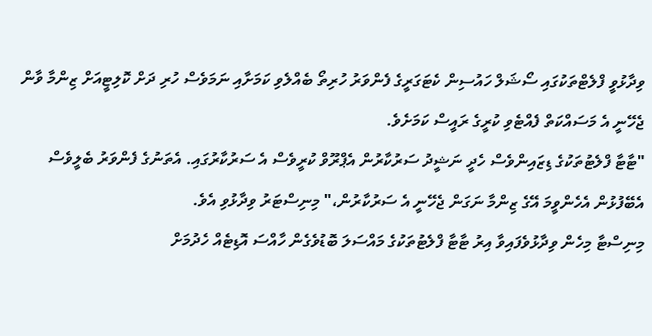ވިދާޅުވީ ފްލެޓްތަކުގައި ސޯޝަލް ހައުސިން ކެޓަގަރީގެ ފެންވަރު ހުރިތޯ ބެއްލެވި ކަމަށާއި ނަމަވެސް ހުރި ދަށް ކޮލިޓީއަށް ޒިންމާ ވާން ޖެހޭނީ އެ މަސައްކަތް ފެއްޓެވި ކުރީގެ ރައީސް ކަމަށެވެ.
"ޓާޓާ ފްލެޓުތަކުގެ ޑިޒައިންވެސް ހެދީ ނަޝީދު ސަރުކާރުން އެޕްރޫވް ކުރީވެސް އެ ސަރުކާރުގައި. އެތަނުގެ ފެންވަރު ބެލީވެސް އެބޭފުޅުން އެހެންވީމަ އޭގެ ޒިންމާ ނަގަން ޖެހޭނީ އެ ސަރުކާރުން،" މިނިސްޓަރު ވިދާޅުވި އެވެ.
މިނިސްޓާ މިހެން ވިދާޅުވެފައިވާ އިރު ޓާޓާ ފްލެޓުތަކުގެ މައްސަލަ ބޮޑުވެގެން ހާއްސަ އޮޑިޓެއް ހެދުމަށް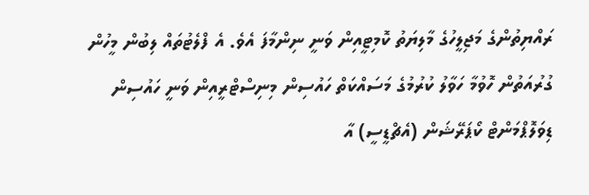ރައްޔިތުންގެ މަޖިލީހުގެ މާލިޔަތު ކޮމިޓީއިން ވަނީ ނިންމާފަ އެވެ. އެ ފްލެޓުތައް ލިބުން މީހުން ގުރުއަތުން ހޮވުމާ ހަވާލު ކުރުމުގެ މަސައްކަތް ހައުސިން މިނިސްޓްރީއިން ވަނީ ހައުސިން ޑިވަލޮޕްމަންޓް ކޯޕަރޭޝަން (އެޗްޑީސީ) އާ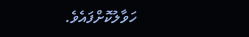ހަވާލުކޮށްފައެވެ.